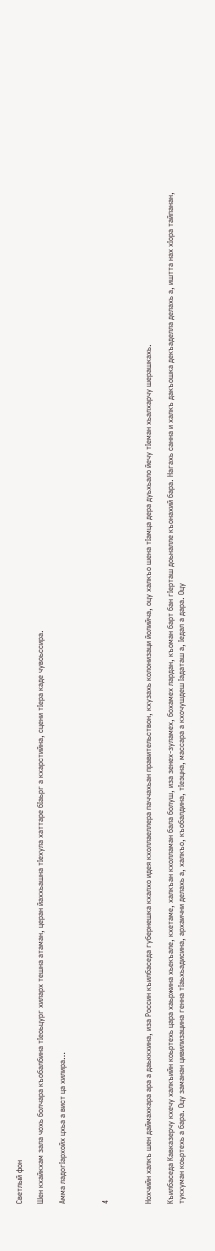Светлый фон

Шен кхайкхам зала чохь болчара къобалбина тIеоьцург хиларх тешна атаман, церан йаххьашна тIехула хаттаре бIаьрг а кхарстийна, сцени тIера каде чувоьссира.

Амма ладогIархойх цхьа а вист ца хилира…



4



Нохчийн халкъ шен даймахкара ара а даьккхина, иза Россин къилбаседа губернешка кхалхо идея кхоллаеллера паччахьан правительствон, кхузахь колонизаци йолийча, оцу халкъо шена тIамца дера дуьхьало йечу тIеман хьалхарчу шерашкахь.

Къилбаседа Кавказерчу кхечу халкъийн коьртехь цара хаьржина хьекъале, кхетаме, халкъан кхолламан бала болуш, иза зенех-зуламех, бохамех лардан, къоман барт бан гIерташ доьналле къонахий бара. Нагахь санна и халкъ дакъошка декъаделла делахь а, иштта нах xIора тайпанан, тукхуман коьртехь а бара. Оцу заманан цивилизацина генна тIаьхьадисина, архаични делахь а, халкъо, къобалдина, тIеэцна, массара а кхочушдеш Iадаташ а, Iедал а дара. Оцу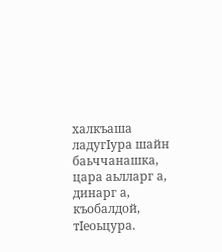халкъаша ладугIура шайн баьччанашка, цара аьлларг а, динарг а, къобалдой, тIеоьцура.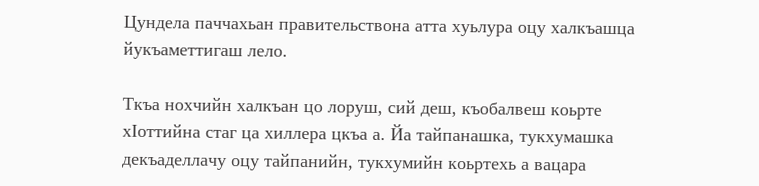Цундела паччахьан правительствона атта хуьлура оцу халкъашца йукъаметтигаш лело.

Ткъа нохчийн халкъан цо лоруш, сий деш, къобалвеш коьрте хIоттийна стаг ца хиллера цкъа а. Йа тайпанашка, тукхумашка декъаделлачу оцу тайпанийн, тукхумийн коьртехь а вацара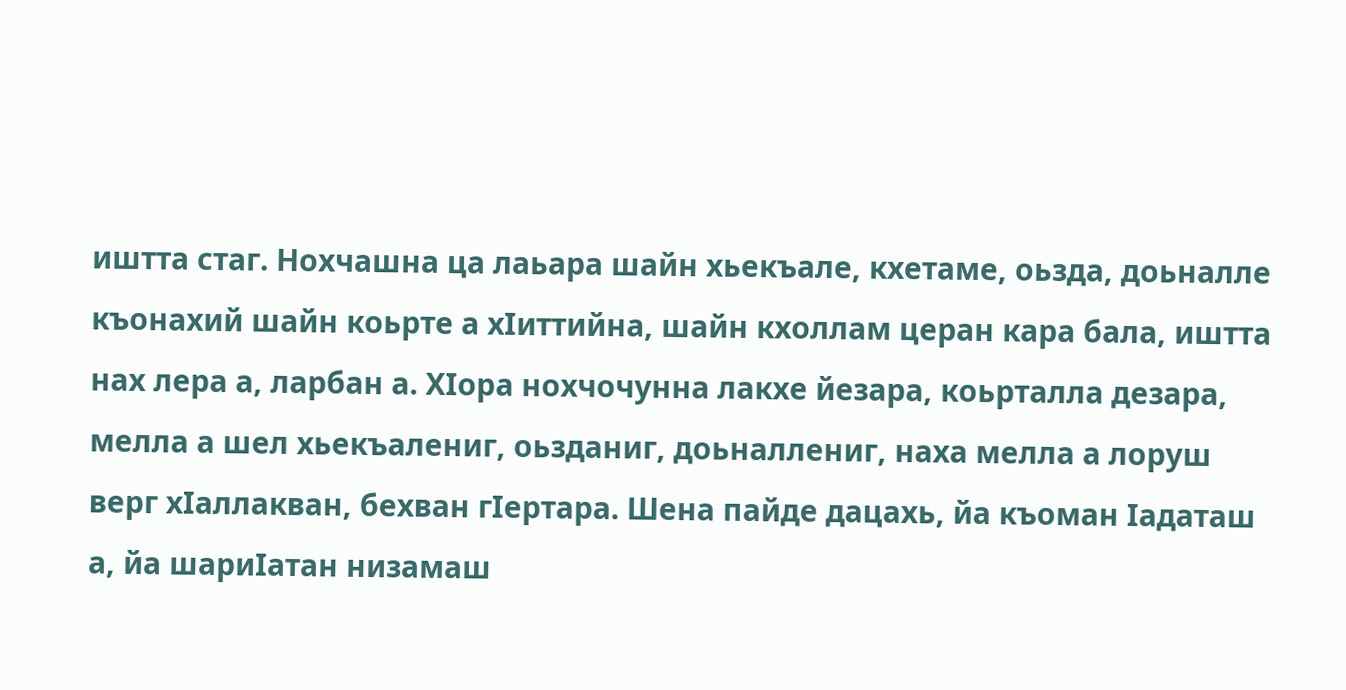иштта стаг. Нохчашна ца лаьара шайн хьекъале, кхетаме, оьзда, доьналле къонахий шайн коьрте а хIиттийнa, шайн кхоллам церан кара бала, иштта нах лера а, ларбан а. XIоpa нохчочунна лакхе йезара, коьрталла дезара, мелла а шел хьекъалениг, оьзданиг, доьналлениг, наха мелла а лоруш верг хIаллакван, бехван гIертара. Шена пайде дацахь, йа къоман Iадаташ а, йа шариIатан низамаш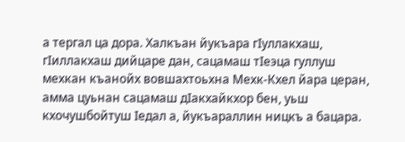а тергал ца дора. Халкъан йукъара гIуллакхаш, гIиллакхаш дийцаре дан, сацамаш тIеэца гуллуш мехкан къанойх вовшахтоьхна Мехк-Кхел йара церан, амма цуьнан сацамаш дIакхайкхор бен, уьш кхочушбойтуш Iедал а, йукъараллин ницкъ а бацара.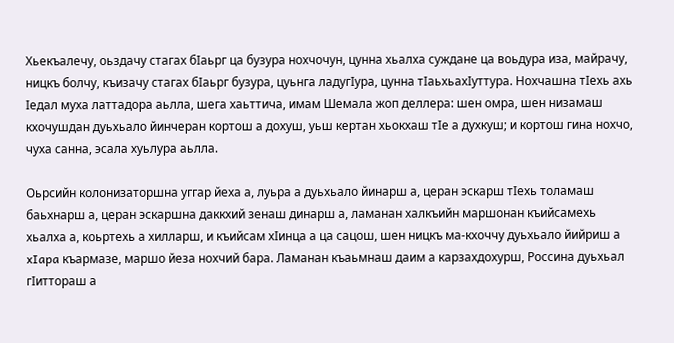Хьекъалечу, оьздачу стагах бIаьрг ца бузура нохчочун, цунна хьалха суждане ца воьдура иза, майрачу, ницкъ болчу, къизачу стагах бIаьрг бузура, цуьнга ладугIура, цунна тIаьхьахIуттура. Нохчашна тIехь ахь Iедал муха латтадора аьлла, шега хаьттича, имам Шемала жоп деллера: шен омра, шен низамаш кхочушдан дуьхьало йинчеран кортош а дохуш, уьш кертан хьокхаш тIе а духкуш; и кортош гина нохчо, чуха санна, эсала хуьлура аьлла.

Оьрсийн колонизаторшна уггар йеха а, луьра а дуьхьало йинарш а, церан эскарш тIехь толамаш баьхнарш а, церан эскаршна даккхий зенаш динарш а, ламанан халкъийн маршонан къийсамехь хьалха а, коьртехь а хилларш, и къийсам хIинца а ца сацош, шен ницкъ ма-кхоччу дуьхьало йийриш а xIapa къармазе, маршо йеза нохчий бара. Ламанан къаьмнаш даим а карзахдохурш, Россина дуьхьал гIиттораш а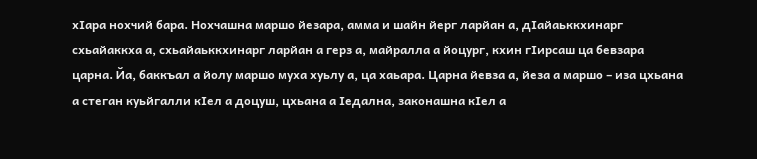хIара нохчий бара. Нохчашна маршо йезара, амма и шайн йерг ларйан а, дIайаьккхинарг схьайаккха а, схьайаьккхинарг ларйан а герз а, майралла а йоцург, кхин гIирсаш ца бевзара царна. Йа, баккъал а йолу маршо муха хуьлу а, ца хаьара. Царна йевза а, йеза а маршо – иза цхьана а стеган куьйгалли кIел а доцуш, цхьана а Iедална, законашна кIел а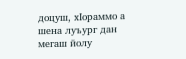доцуш, хIораммо а шена луъург дан мегаш йолу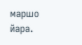маршо йара.